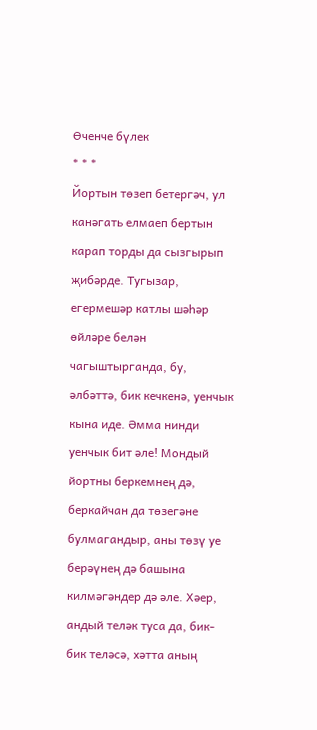Өченче бүлек
* * *
Йортын төзеп бетергәч, ул канәгать елмаеп бертын карап торды да сызгырып җибәрде. Тугызар, егермешәр катлы шәһәр өйләре белән чагыштырганда, бу, әлбәттә, бик кечкенә, уенчык кына иде. Әмма нинди уенчык бит әле! Мондый йортны беркемнең дә, беркайчан да төзегәне булмагандыр, аны төзү уе берәүнең дә башына килмәгәндер дә әле. Хәер, андый теләк туса да, бик-бик теләсә, хәтта аның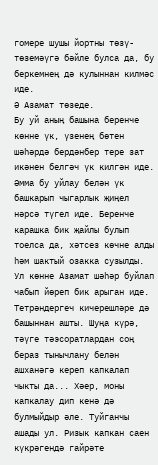гомере шушы йортны төзү-төземәүгә бәйле булса да, бу беркемнең дә кулыннан килмәс иде.
Ә Азамат төзеде.
Бу уй аның башына беренче көнне үк, үзенең бөтен шәһәрдә бердәнбер тере зат икәнен белгәч үк килгән иде. Әмма бу уйлау белән үк башкарып чыгарлык җиңел нәрсә түгел иде. Беренче карашка бик җайлы булып тоелса да, хәтсез көчне алды һәм шактый озакка сузылды.
Ул көнне Азамат шәһәр буйлап чабып йөреп бик арыган иде. Тетрәндергеч кичерешләре дә башыннан ашты. Шуңа күрә, тәүге тәэсоратлардан соң бераз тынычлану белән ашханәгә кереп капкалап чыкты да... Хәер, моны капкалау дип кенә дә булмыйдыр әле. Туйганчы ашады ул. Ризык капкан саен күкрәгендә гайрәте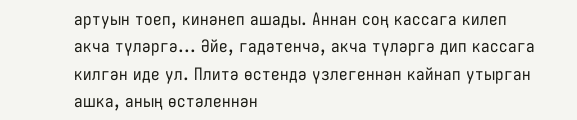артуын тоеп, кинәнеп ашады. Аннан соң кассага килеп акча түләргә... Әйе, гадәтенчә, акча түләргә дип кассага килгән иде ул. Плитә өстендә үзлегеннән кайнап утырган ашка, аның өстәленнән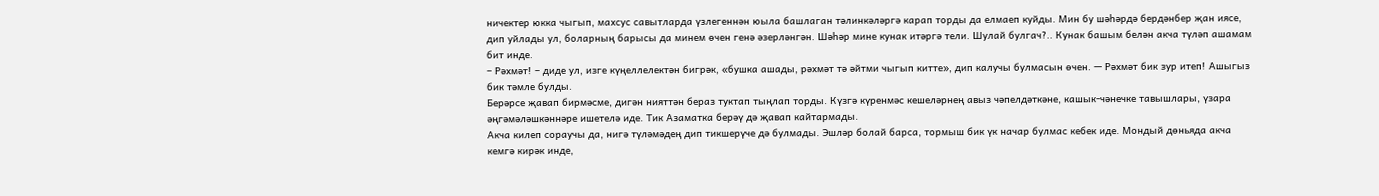ничектер юкка чыгып, махсус савытларда үзлегеннән юыла башлаган тәлинкәләргә карап торды да елмаеп куйды. Мин бу шәһәрдә бердәнбер җан иясе, дип уйлады ул, боларның барысы да минем өчен генә әзерләнгән. Шәһәр мине кунак итәргә тели. Шулай булгач?.. Кунак башым белән акча түләп ашамам бит инде.
– Рәхмәт! – диде ул, изге күңеллелектән бигрәк, «бушка ашады, рәхмәт тә әйтми чыгып китте», дип калучы булмасын өчен. — Рәхмәт бик зур итеп! Ашыгыз бик тәмле булды.
Берәрсе җавап бирмәсме, дигән нияттән бераз туктап тыңлап торды. Күзгә күренмәс кешеләрнең авыз чәпелдәткәне, кашык-чәнечке тавышлары, үзара әңгәмәләшкәннәре ишетелә иде. Тик Азаматка берәү дә җавап кайтармады.
Акча килеп сораучы да, нигә түләмәдең дип тикшерүче дә булмады. Эшләр болай барса, тормыш бик үк начар булмас кебек иде. Мондый дөньяда акча кемгә кирәк инде,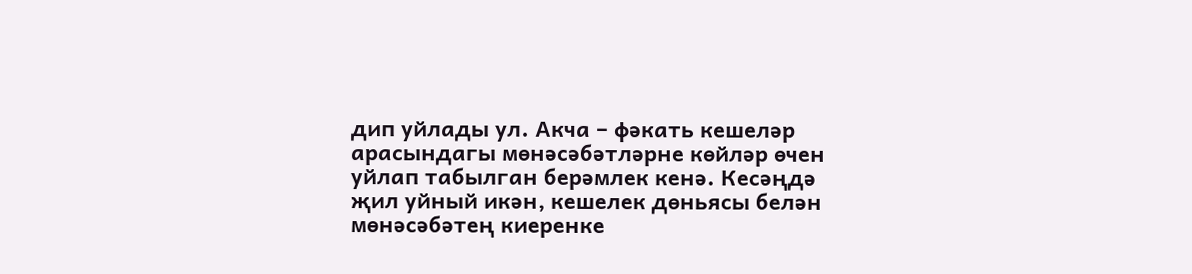дип уйлады ул. Акча – фәкать кешеләр арасындагы мөнәсәбәтләрне көйләр өчен уйлап табылган берәмлек кенә. Кесәңдә җил уйный икән, кешелек дөньясы белән мөнәсәбәтең киеренке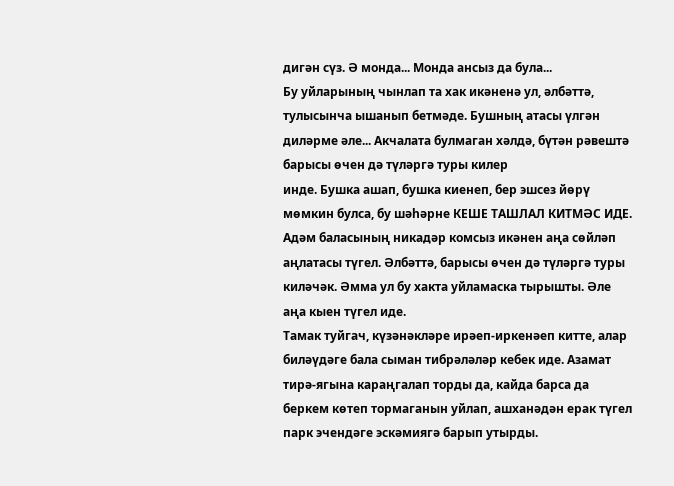дигән сүз. Ә монда... Монда ансыз да була...
Бу уйларының чынлап та хак икәненә ул, әлбәттә, тулысынча ышанып бетмәде. Бушның атасы үлгән диләрме әле... Акчалата булмаган хәлдә, бүтән рәвештә барысы өчен дә түләргә туры килер
инде. Бушка ашап, бушка киенеп, бер эшсез йөрү мөмкин булса, бу шәһәрне КЕШЕ ТАШЛАЛ КИТМӘС ИДЕ. Адәм баласының никадәр комсыз икәнен аңа сөйләп аңлатасы түгел. Әлбәттә, барысы өчен дә түләргә туры киләчәк. Әмма ул бу хакта уйламаска тырышты. Әле аңа кыен түгел иде.
Тамак туйгач, күзәнәкләре ирәеп-иркенәеп китте, алар биләүдәге бала сыман тибрәләләр кебек иде. Азамат тирә-ягына караңгалап торды да, кайда барса да беркем көтеп тормаганын уйлап, ашханәдән ерак түгел парк эчендәге эскәмиягә барып утырды.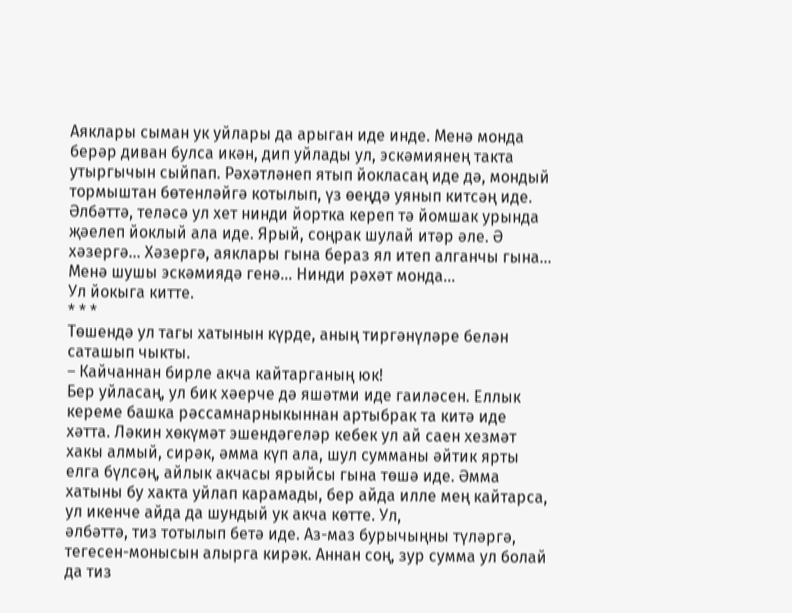Аяклары сыман ук уйлары да арыган иде инде. Менә монда берәр диван булса икән, дип уйлады ул, эскәмиянең такта утыргычын сыйпап. Рәхәтләнеп ятып йокласаң иде дә, мондый тормыштан бөтенләйгә котылып, үз өеңдә уянып китсәң иде. Әлбәттә, теләсә ул хет нинди йортка кереп тә йомшак урында җәелеп йоклый ала иде. Ярый, соңрак шулай итәр әле. Ә хәзергә... Хәзергә, аяклары гына бераз ял итеп алганчы гына... Менә шушы эскәмиядә генә... Нинди рәхәт монда...
Ул йокыга китте.
* * *
Төшендә ул тагы хатынын күрде, аның тиргәнүләре белән саташып чыкты.
– Кайчаннан бирле акча кайтарганың юк!
Бер уйласаң, ул бик хәерче дә яшәтми иде гаиләсен. Еллык кереме башка рәссамнарныкыннан артыбрак та китә иде хәтта. Ләкин хөкүмәт эшендәгеләр кебек ул ай саен хезмәт хакы алмый, сирәк, әмма күп ала, шул сумманы әйтик ярты елга бүлсәң, айлык акчасы ярыйсы гына төшә иде. Әмма хатыны бу хакта уйлап карамады, бер айда илле мең кайтарса, ул икенче айда да шундый ук акча көтте. Ул,
әлбәттә, тиз тотылып бетә иде. Аз-маз бурычыңны түләргә, тегесен-монысын алырга кирәк. Аннан соң, зур сумма ул болай да тиз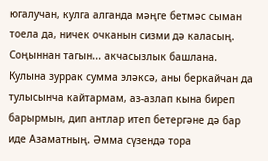югалучан, кулга алганда мәңге бетмәс сыман тоела да, ничек очканын сизми дә каласың. Соңыннан тагын... акчасызлык башлана. Кулына зуррак сумма эләксә, аны беркайчан да тулысынча кайтармам, аз-азлап кына биреп барырмын, дип антлар итеп бетергәне дә бар иде Азаматның. Әмма сүзендә тора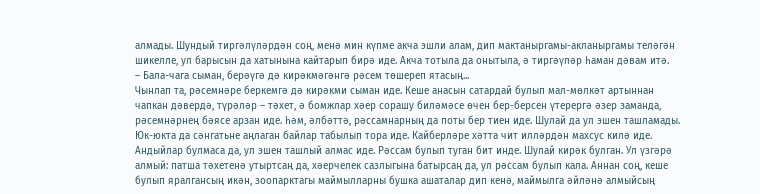алмады. Шундый тиргәлүләрдән соң, менә мин күпме акча эшли алам, дип мактаныргамы-акланыргамы теләгән шикелле, ул барысын да хатынына кайтарып бирә иде. Акча тотыла да онытыла, ә тиргәүләр һаман дәвам итә.
– Бала-чага сыман, берәүгә дә кирәкмәгәнгә рәсем төшереп ятасың...
Чынлап та, рәсемнәре беркемгә дә кирәкми сыман иде. Кеше анасын сатардай булып мал-мөлкәт артыннан чапкан дәвердә, түрәләр – тәхет, ә бомжлар хәер сорашу биләмәсе өчен бер-берсен үтерергә әзер заманда, рәсемнәрнең бәясе арзан иде. һәм, әлбәттә, рәссамнарның да поты бер тиен иде. Шулай да ул эшен ташламады. Юк-юкта да сәнгатьне аңлаган байлар табылып тора иде. Кайберләре хәтта чит илләрдән махсус килә иде. Андыйлар булмаса да, ул эшен ташлый алмас иде. Рәссам булып туган бит инде. Шулай кирәк булган. Ул үзгәрә алмый: патша тәхетенә утыртсаң да, хәерчелек сазлыгына батырсаң да, ул рәссам булып кала. Аннан соң, кеше булып яралгансың икән, зоопарктагы маймылларны бушка ашаталар дип кенә, маймылга әйләнә алмыйсың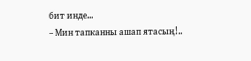бит инде...
– Мин тапканны ашап ятасың!..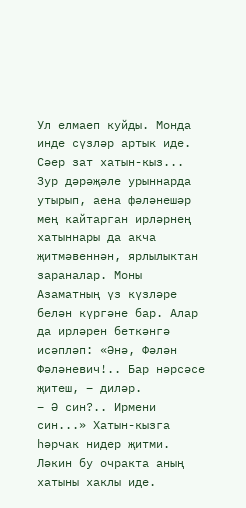Ул елмаеп куйды. Монда инде сүзләр артык иде.
Сәер зат хатын-кыз...
Зур дәрәҗәле урыннарда утырып, аена фәләнешәр мең кайтарган ирләрнең хатыннары да акча җитмәвеннән, ярлылыктан зараналар. Моны Азаматның үз күзләре белән күргәне бар. Алар да ирләрен беткәнгә исәпләп: «Әнә, Фәлән Фәләневич!.. Бар нәрсәсе җитеш, – диләр.
– Ә син?.. Ирмени син...» Хатын-кызга һәрчак нидер җитми.
Ләкин бу очракта аның хатыны хаклы иде.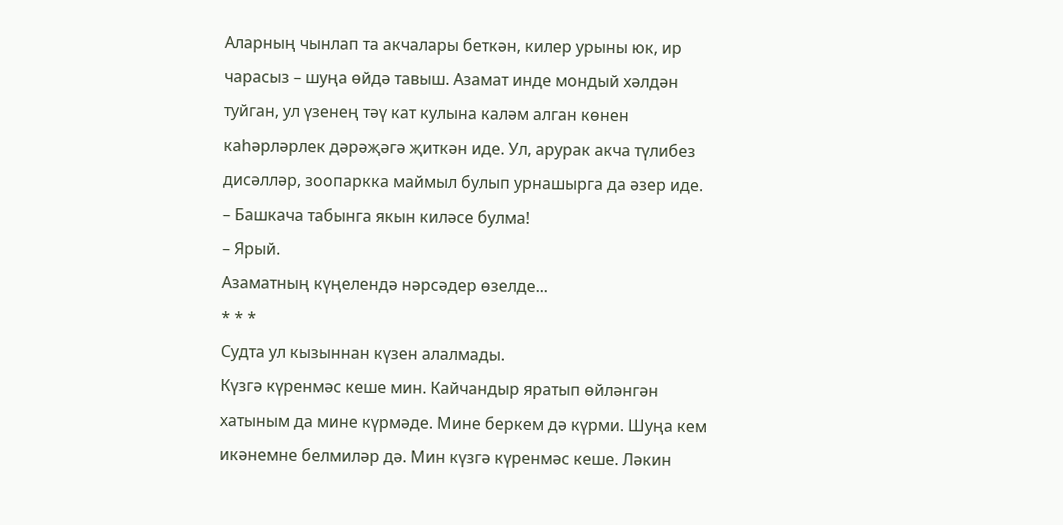Аларның чынлап та акчалары беткән, килер урыны юк, ир чарасыз – шуңа өйдә тавыш. Азамат инде мондый хәлдән туйган, ул үзенең тәү кат кулына каләм алган көнен каһәрләрлек дәрәҗәгә җиткән иде. Ул, арурак акча түлибез дисәлләр, зоопаркка маймыл булып урнашырга да әзер иде.
– Башкача табынга якын киләсе булма!
– Ярый.
Азаматның күңелендә нәрсәдер өзелде...
* * *
Судта ул кызыннан күзен алалмады.
Күзгә күренмәс кеше мин. Кайчандыр яратып өйләнгән хатыным да мине күрмәде. Мине беркем дә күрми. Шуңа кем икәнемне белмиләр дә. Мин күзгә күренмәс кеше. Ләкин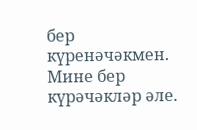бер күренәчәкмен. Мине бер күрәчәкләр әле.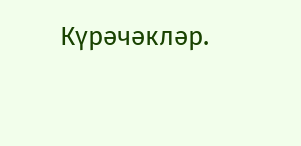Күрәчәкләр.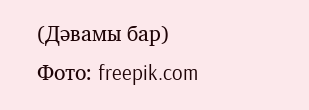(Дәвамы бар)
Фото: freepik.com